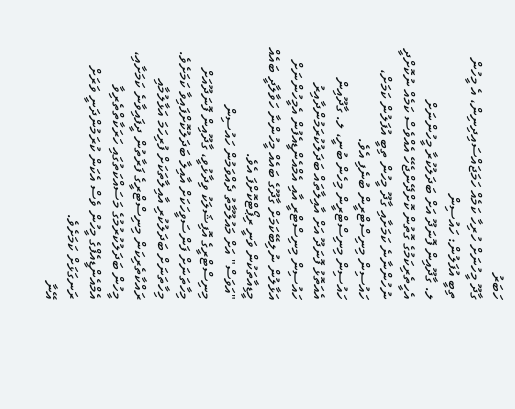ހަބަރު
ގާދޫ މީހުނަށް ހުރިހާ ކަމެއް ހަމަޖައްސައިދިނިން، އެ މީހުން ތިބީ އުފަލުން: ހައުސިން
ލ. ގާދޫއިން ފޮނަދޫ އަށް ބަދަލުކުރާ މީހުންނަށް އެހީތެރިކަމުގެ ގޮތުން ކޮށްދޭންޖެހޭ އެއްވެސް ކަމެއް ނުކޮށްދީ ނުހުންނާނެ ކަމަށާއި ގާދޫ މީހުން ތިބީ އުފަލުން ކަމަށް، ހައުސިން މިނިސްޓްރީން ބުނެފި އެވެ.
ހައުސިން މިނިސްޓްރީން މިހެން ބުނީ، ލ. ގާދޫއިން އެއަތޮޅު ފޮނަދޫ އަށް އާއިލާތައް ބަދަލުކުރަމުންދާއިރު ހައުސިން މިނިސްޓްރީ އާއި އެމްއެންޑީއެފުން އެމީހުންނަށް އަޅާލުން ނުލިބޭކަމަށް ގާދޫގެ ބައެއް މީހުންނާ ހަވާލާދީ ބައެއް މީޑިއާތަކުން ވަނީ ރިޕޯޓްކޮށްފަ އެވެ.
"އަވަސް" އަށް މައުލޫމާތު ދެއްވަމުން ހައުސިން މިނިސްޓްރީގެ އޮފިޝަލަކު ވިދާޅުވީ، ގާދޫއިން ފޮނަދޫއަށް މިހާތަނަށް ފަންސަވީހަކަށް އާއިލާ ބަދަލުކޮށްފައިވާ ކަމަށެވެ. މިހާތަނަށް ބަދަލުކުރި އާއިލާތަކަށް ފުރިހަމަ އަޅާލުމާއި ރައްކާތެރިކަން މިނިސްޓްރީގެ ފަރާތުން ދީފައިވާނެ ކަމަށާއި، މީހުން ބަދަލުކުރުމުގެ މަސައްކަތުގައި ހަރަކާތްތެރިވާ އެމްއެންޑީއެފްގެ މީހުން ވެސް އެކަން ކުރަމުންދަނީ ވަރަށް ރަނގަޅަށް ކަމަށެވެ.
އޭނާ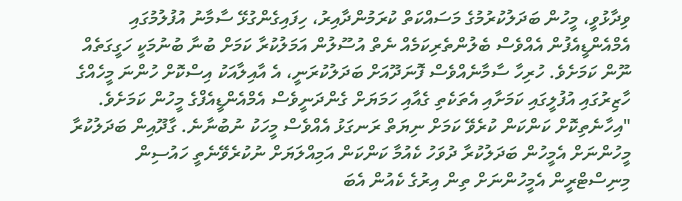ވިދާޅުވީ، މީހުން ބަދަލުކުރުމުގެ މަސައްކަތް ކުރަމުންދާއިރު، ހިފައިގެންގުޅޭ ސާމާނު އުފުލުމުގައި އެމްއެންޑީއެފުން އެއްވެސް ބެލުންތެރިކަމެއް ނެތް އުސޫލުން އަމަލުކުރާ ކަމަށް ބުނާ ބުނުމަކީ ހަގީގަތެއް ނޫން ކަމަށެވެ. ހުރިހާ ސާމާނެއްވެސް ފޮނަދޫއަށް ބަދަލުކުރަނީ، އެ އާއިލާއަކު އިސްކޮށް ހުންނަ މީހެއްގެ ހާޒިރުގައި އުފުލީގައި ކަމަށާއި އެތަކެތި ގެއާއި ހަމަޔަށް ގެންދަނީވެސް އެމްއެންޑީއެފްގެ މީހުން ކަމަށެވެ.
"އިހާނެތިކޮށް ކަންކަން ކުރެވޭ ކަމަށް ނިޔަތް ރަނގަޅު އެއްވެސް މީހަކު ނުބުނާނެ. ގާދޫއިން ބަދަލުކުރާ މީހުންނަށް އެމީހުން ބަދަލުކުރާ ދުވަހު ކެއުމާ ކަންކަން އަމިއްލަޔަށް ނުކުރެވޭނެތީ ހައުސިން މިނިސްޓްރީން އެމީހުންނަށް ތިން އިރުގެ ކެއުން އެބަ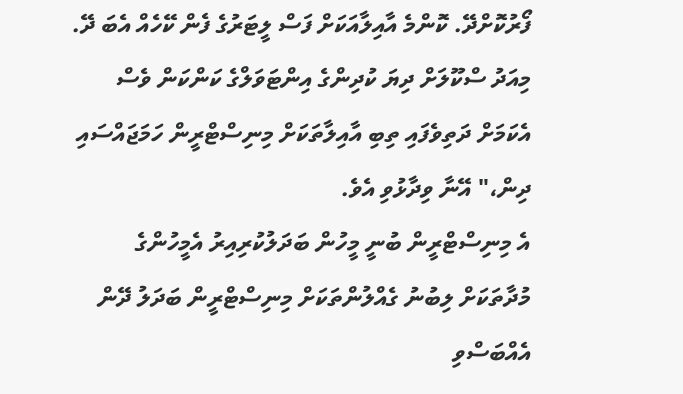ފޯރުކޮށްދޭ. ކޮންމެ އާއިލާއަކަށް ފަސް ލީޓަރުގެ ފެން ކޭހެއް އެބަ ދޭ. މިއަދު ސްކޫލަށް ދިޔަ ކުދިންގެ އިންޓަވަލްގެ ކަންކަން ވެސް އެކަމަށް ދަތިވެފައި ތިބި އާއިލާތަކަށް މިނިސްޓްރީން ހަމަޖައްސައި ދިން،" އޭނާ ވިދާޅުވި އެވެ.
އެ މިނިސްޓްރީން ބުނީ މީހުން ބަދަލުކުރިއިރު އެމީހުންގެ މުދާތަކަށް ލިބުނު ގެއްލުންތަކަށް މިނިސްޓްރީން ބަދަލު ދޭން އެއްބަސްވި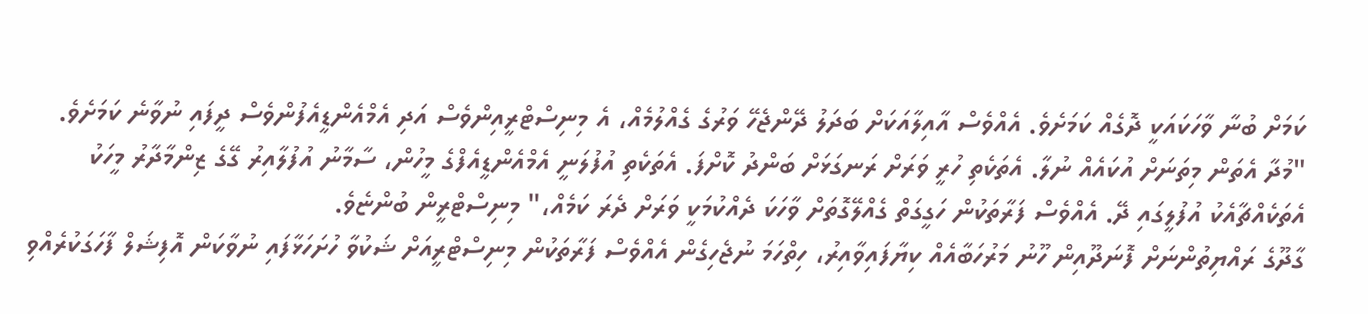ކަމަށް ބުނާ ވާހަކައަކީ ދޮގެއް ކަމަށެވެ. އެއްވެސް އާއިލާއަކަށް ބަދަލު ދޭންޖެހޭ ވަރުގެ ގެއްލުމެއް، އެ މިނިސްޓްރީއިންވެސް އަދި އެމްއެންޑީއެފުންވެސް ދީފައި ނުވާނެ ކަމަށެވެ.
"މުދާ އެތަން މިތަނަށް އުކައެއް ނުލާ. އެތަކެތި ހުރީ ވަރަށް ރަނގަޅަށް ބަންދު ކޮށްފަ. އެތަކެތި އުފުލަނީ އެމްއެންޑީއެފްގެ މީހުން، ސާމާނު އުފުލާއިރު ގޭގެ ޒިންމާދާރު މީހަކު އެތަކެއްޗާއެކު އުފުލީގައި ދޭ. އެއްވެސް ފަރާތަކުން ހަގީގަތް ގެއްލޭގޮތަށް ވާހަކަ ދެއްކުމަކީ ވަރަށް ދެރަ ކަމެއް،" މިނިސްޓްރީން ބުންޏެވެ.
ގާދޫގެ ރައްޔިތުންނަށް ފޮނަދޫއިން ހޫނު މަރުހަބާއެއް ކިޔާފައިވާއިރު، ހިތްހަމަ ނުޖެހިގެން އެއްވެސް ފަރާތަކުން މިނިސްޓްރީއަށް ޝަކުވާ ހުށަހަޅާފައި ނުވާކަން އޮފިޝަލް ފާހަގަކުރެއްވި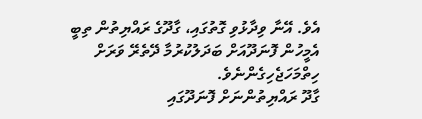އެވެ. އޭނާ ވިދާޅުވި ގޮތުގައި، ގާދޫގެ ރައްޔިތުން ތިބީ އެމީހުން ފޮނަދޫއަށް ބަދަލުކުރުމާ ދޭތެރޭ ވަރަށް ހިތްމަހަޖެހިގެންނެވެ.
ގާދޫ ރައްޔިތުންނަށް ފޮނަދޫގައި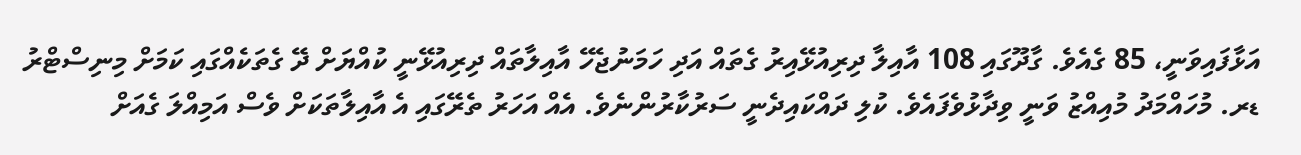އަޅާފައިވަނީ، 85 ގެއެވެ. ގާދޫގައި 108 އާއިލާ ދިރިއުޅޭއިރު ގެތައް އަދި ހަމަނުޖެހޭ އާއިލާތައް ދިރިއުޅޭނީ ކުއްޔަށް ދޭ ގެތަކެއްގައި ކަމަށް މިނިސްޓްރު ޑރ. މުހައްމަދު މުއިއްޒު ވަނީ ވިދާޅުވެފައެވެ. ކުލި ދައްކައިދެނީ ސަރުކާރުންނެވެ. އެއް އަހަރު ތެރޭގައި އެ އާއިލާތަކަށް ވެސް އަމިއްލަ ގެއަށް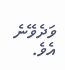ވަދެވޭނެ އެވެ.